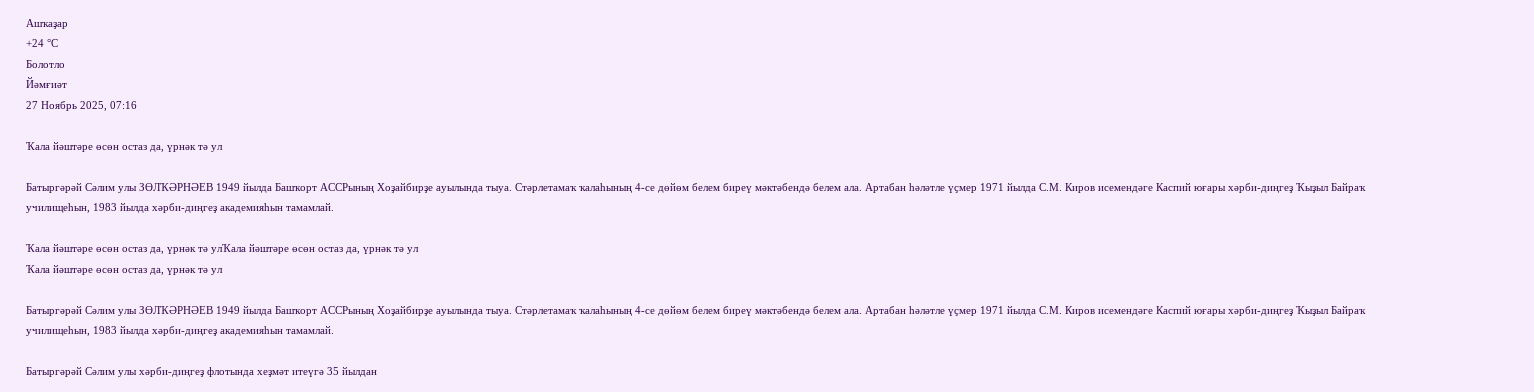Ашҡаҙар
+24 °С
Болотло
Йәмғиәт
27 Ноябрь 2025, 07:16

Ҡала йәштәре өсөн остаз да, үрнәк тә ул

Батыргәрәй Сәлим улы ЗӨЛҠӘРНӘЕВ 1949 йылда Башҡорт АССРының Хоҙайбирҙе ауылында тыуа. Стәрлетамаҡ ҡалаһының 4-се дөйөм белем биреү мәктәбендә белем ала. Артабан һәләтле үҫмер 1971 йылда С.М. Киров исемендәге Каспий юғары хәрби-диңгеҙ Ҡыҙыл Байраҡ училищеһын, 1983 йылда хәрби-диңгеҙ академияһын тамамлай.

Ҡала йәштәре өсөн остаз да, үрнәк тә улҠала йәштәре өсөн остаз да, үрнәк тә ул
Ҡала йәштәре өсөн остаз да, үрнәк тә ул

Батыргәрәй Сәлим улы ЗӨЛҠӘРНӘЕВ 1949 йылда Башҡорт АССРының Хоҙайбирҙе ауылында тыуа. Стәрлетамаҡ ҡалаһының 4-се дөйөм белем биреү мәктәбендә белем ала. Артабан һәләтле үҫмер 1971 йылда С.М. Киров исемендәге Каспий юғары хәрби-диңгеҙ Ҡыҙыл Байраҡ училищеһын, 1983 йылда хәрби-диңгеҙ академияһын тамамлай.

Батыргәрәй Сәлим улы хәрби-диңгеҙ флотында хеҙмәт итеүгә 35 йылдан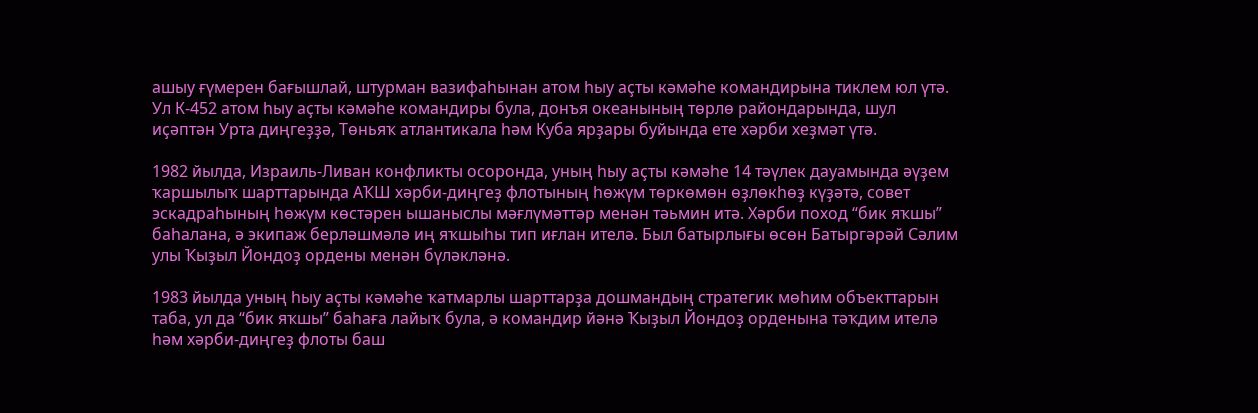ашыу ғүмерен бағышлай, штурман вазифаһынан атом һыу аҫты кәмәһе командирына тиклем юл үтә. Ул К-452 атом һыу аҫты кәмәһе командиры була, донъя океанының төрлө райондарында, шул иҫәптән Урта диңгеҙҙә, Төньяҡ атлантикала һәм Куба ярҙары буйында ете хәрби хеҙмәт үтә.

1982 йылда, Израиль-Ливан конфликты осоронда, уның һыу аҫты кәмәһе 14 тәүлек дауамында әүҙем ҡаршылыҡ шарттарында АҠШ хәрби-диңгеҙ флотының һөжүм төркөмөн өҙлөкһөҙ күҙәтә, совет эскадраһының һөжүм көстәрен ышаныслы мәғлүмәттәр менән тәьмин итә. Хәрби поход “бик яҡшы” баһалана, ә экипаж берләшмәлә иң яҡшыһы тип иғлан ителә. Был батырлығы өсөн Батыргәрәй Сәлим улы Ҡыҙыл Йондоҙ ордены менән бүләкләнә.

1983 йылда уның һыу аҫты кәмәһе ҡатмарлы шарттарҙа дошмандың стратегик мөһим объекттарын таба, ул да “бик яҡшы” баһаға лайыҡ була, ә командир йәнә Ҡыҙыл Йондоҙ орденына тәҡдим ителә һәм хәрби-диңгеҙ флоты баш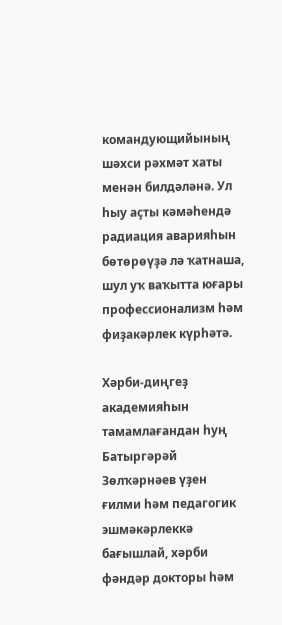командующийының шәхси рәхмәт хаты менән билдәләнә. Ул һыу аҫты кәмәһендә радиация аварияһын бөтөрөүҙә лә ҡатнаша, шул уҡ ваҡытта юғары профессионализм һәм фиҙакәрлек күрһәтә.

Хәрби-диңгеҙ академияһын тамамлағандан һуң Батыргәрәй Зөлҡәрнәев үҙен ғилми һәм педагогик эшмәкәрлеккә бағышлай, хәрби фәндәр докторы һәм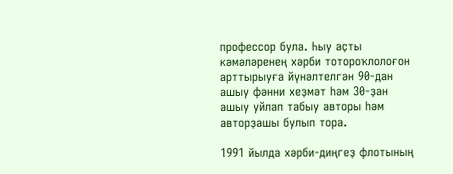профессор була. Һыу аҫты кәмәләренең хәрби тотороҡлолоғон арттырыуға йүнәлтелгән 90-дан ашыу фәнни хеҙмәт һәм 30-ҙан ашыу уйлап табыу авторы һәм авторҙашы булып тора.

1991 йылда хәрби-диңгеҙ флотының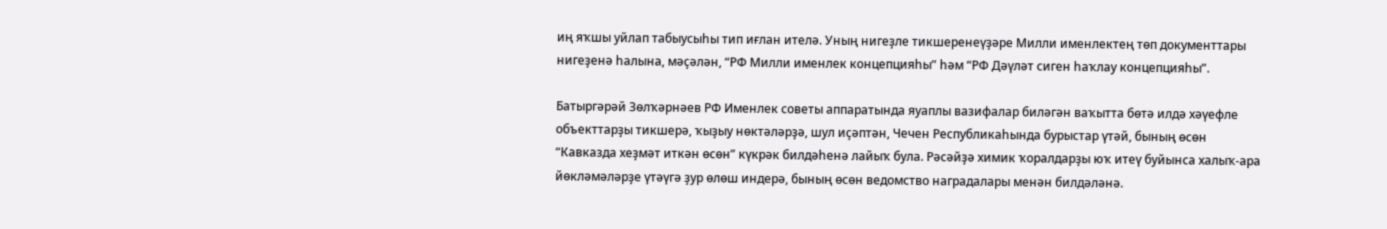иң яҡшы уйлап табыусыһы тип иғлан ителә. Уның нигеҙле тикшеренеүҙәре Милли именлектең төп документтары нигеҙенә һалына, мәҫәлән, “РФ Милли именлек концепцияһы” һәм “РФ Дәүләт сиген һаҡлау концепцияһы”.

Батыргәрәй Зөлҡәрнәев РФ Именлек советы аппаратында яуаплы вазифалар биләгән ваҡытта бөтә илдә хәүефле объекттарҙы тикшерә, ҡыҙыу нөктәләрҙә, шул иҫәптән, Чечен Республикаһында бурыстар үтәй, бының өсөн “Кавказда хеҙмәт иткән өсөн” күкрәк билдәһенә лайыҡ була. Рәсәйҙә химик ҡоралдарҙы юҡ итеү буйынса халыҡ-ара йөкләмәләрҙе үтәүгә ҙур өлөш индерә, бының өсөн ведомство наградалары менән билдәләнә.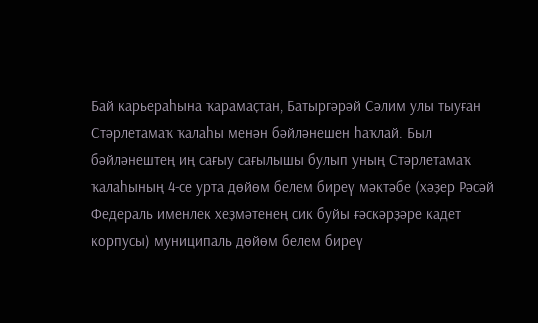Бай карьераһына ҡарамаҫтан, Батыргәрәй Сәлим улы тыуған Стәрлетамаҡ ҡалаһы менән бәйләнешен һаҡлай. Был бәйләнештең иң сағыу сағылышы булып уның Стәрлетамаҡ ҡалаһының 4-се урта дөйөм белем биреү мәктәбе (хәҙер Рәсәй Федераль именлек хеҙмәтенең сик буйы ғәскәрҙәре кадет корпусы) муниципаль дөйөм белем биреү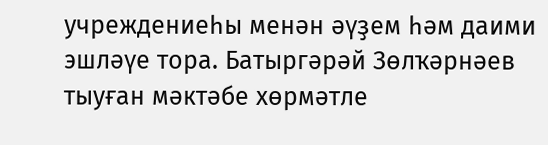учреждениеһы менән әүҙем һәм даими эшләүе тора. Батыргәрәй Зөлҡәрнәев тыуған мәктәбе хөрмәтле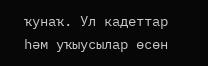ҡунаҡ. Ул кадеттар һәм уҡыусылар өсөн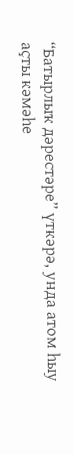“Батырлыҡ дәрестәре” үткәрә, унда атом һыу аҫты кәмәһе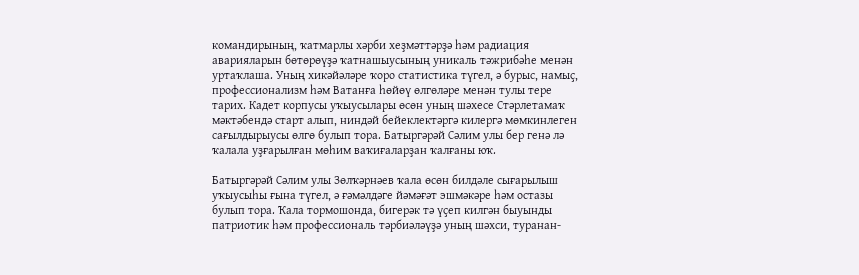командирының, ҡатмарлы хәрби хеҙмәттәрҙә һәм радиация аварияларын бөтөрөүҙә ҡатнашыусының уникаль тәжрибәһе менән уртаҡлаша. Уның хикәйәләре ҡоро статистика түгел, ә бурыс, намыҫ, профессионализм һәм Ватанға һөйөү өлгөләре менән тулы тере тарих. Кадет корпусы уҡыусылары өсөн уның шәхесе Стәрлетамаҡ мәктәбендә старт алып, ниндәй бейеклектәргә килергә мөмкинлеген сағылдырыусы өлгө булып тора. Батыргәрәй Сәлим улы бер генә лә ҡалала уҙғарылған мөһим ваҡиғаларҙан ҡалғаны юҡ.

Батыргәрәй Сәлим улы Зөлҡәрнәев ҡала өсөн билдәле сығарылыш уҡыусыһы ғына түгел, ә ғәмәлдәге йәмәғәт эшмәкәре һәм остазы булып тора. Ҡала тормошонда, бигерәк тә үҫеп килгән быуынды патриотик һәм профессиональ тәрбиәләүҙә уның шәхси, туранан-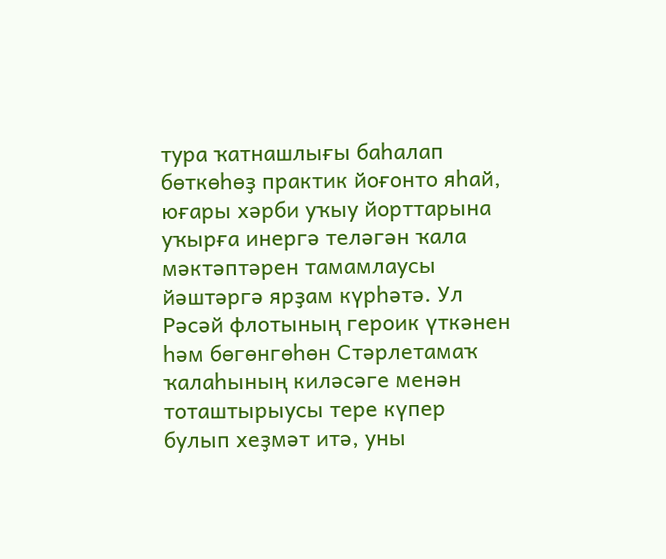тура ҡатнашлығы баһалап бөткөһөҙ практик йоғонто яһай, юғары хәрби уҡыу йорттарына уҡырға инергә теләгән ҡала мәктәптәрен тамамлаусы йәштәргә ярҙам күрһәтә. Ул Рәсәй флотының героик үткәнен һәм бөгөнгөһөн Стәрлетамаҡ ҡалаһының киләсәге менән тоташтырыусы тере күпер булып хеҙмәт итә, уны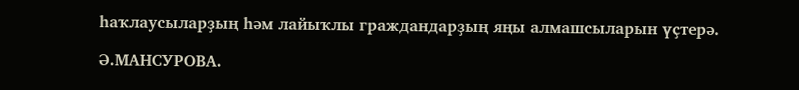һаҡлаусыларҙың һәм лайыҡлы граждандарҙың яңы алмашсыларын үҫтерә.

Ә.МАНСУРОВА.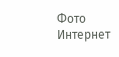Фото Интернет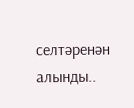селтәренән алынды..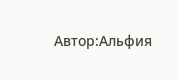Автор:Альфия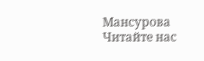Мансурова
Читайте нас